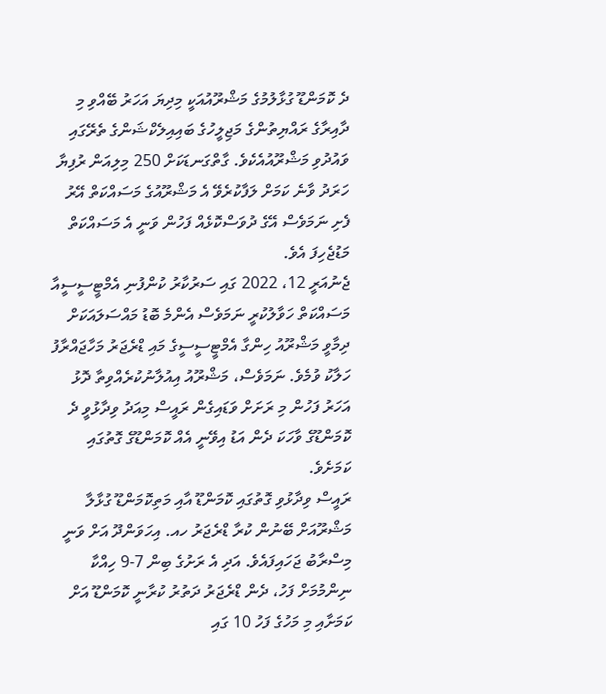ދެ ކޮމަންޑޫ ގުޅާލުމުގެ މަޝްރޫއުއަކީ މިދިޔަ އަހަރު ބޭއްވި މި ދާއިރާގެ ރައްޔިތުންގެ މަޖިލީހުގެ ބައިއިލެކްޝަންގެ ތެރޭގައި ވައުދުވި މަޝްރޫއުއެކެވެ. ގާތްގަނޑަކަށް 250 މިލިއަން ރުފިޔާ ހަރަދު ވާނެ ކަމަށް ލަފާކުރެވޭ އެ މަޝްރޫއުގެ މަސައްކަތް އޭރު ފެށި ނަމަވެސް އޭގެ ދުވަސްކޮޅެއް ފަހުން ވަނީ އެ މަސައްކަތް މަޑުޖެހިފަ އެވެ.
ޖެނުއަރީ 12، 2022 ގައި ސަރުކާރު ކުންފުނި އެމްޓީސީސީއާ މަސައްކަތް ހަވާލުކުރީ ނަމަވެސް އެންމެ ބޮޑު މައްސަލައަކަށް ދިމާވީ މަޝްރޫއު ހިންގާ އެމްޓީސީސީގެ މައި ޑްރެޖަރު މަހާޖައްރާފު ހަލާކު ވުމެވެ. ނަމަވެސް، މަޝްރޫއު އިއުލާނުކުރެއްވިތާ ދޮޅު އަހަރު ފަހުން މި ރަށަށް ވަޑައިގެން ރައީސް މިއަދު ވިދާޅުވީ ދެ ކޮމަންޑޫގެ ވާހަކަ ދެން އަޑު އިވޭނީ އެއް ކޮމަންޑޫގެ ގޮތުގައި ކަމަށެވެ.
ރައީސް ވިދާޅުވި ގޮތުގައި ކޮމަންޑޫ އާއި މަތިކޮމަންޑޫ ގުޅާލާ މަޝްރޫއަށް ބޭނުން ކުރާ ޑްރެޖަރު ހއ. އިހަވަންދޫ އަށް ވަނީ މިސްރާބު ޖަހައިފައެވެ. އަދި އެ ރަށުގެ ބިން 7-9 ހިއްކާ ނިންމުމަށް ފަހު، ދެން ޑްރެޖަރު ދަތުރު ކުރާނީ ކޮމަންޑޫ އަށް ކަމަށާއި މި މަހުގެ ފަހު 10 ގައި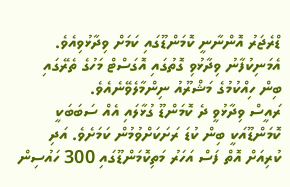ޑްރެޖަރު އޮންނާނީ ކޮމަންޑޫގައި ކަމަށް ވިދާޅުވިއެވެ. އެމަނިކުފާނު ވިދާޅުވި ގޮތުގައި އޮގަސްޓް މަހުގެ ތެރޭގައި ބިން ހިއްކުމުގެ މަޝްރޫއު ނިންމާލެވޭނެއެވެ.
ރައީސް ވިދާޅުވީ ދެ ކޮމަންޑޫ ގުޅާލައި އެއް ސަބަބަކީ ކޮމަންޑޫއަކީ ބިން ކުޑަ ރަށަކަށްވުމުން ކަމަށެވެ. އަދި ކުރިއަށް އޮތް ފަސް އަހަރު މަތިކޮމަންޑޫގައި 300 ހައުސިން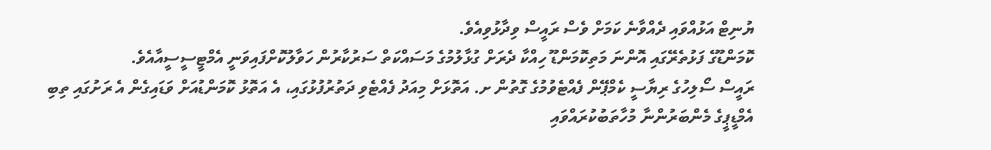ޔުނިޓް އަޅުއްވައި ދެއްވާނެ ކަމަށް ވެސް ރައީސް ވިދާޅުވިއެވެ.
ކޮމަންޑޫގެ ފަޅުތެރޭގައި އޮންނަ މަތިކޮމަންޑޫ ހިއްކާ ދެރަށް ގުޅާލުމުގެ މަސައްކަތް ސަރުކާރުން ހަވާލުކޮށްފައިވަނީ އެމްޓީސީސީއާއެވެ.
ރައީސް ސޯލިހުގެ ރިޔާސީ ކެމްޕޭން ފެއްޓެވުމުގެ ގޮތުން ށ. އަތޮޅަށް މިއަދު ފެއްޓެވި ދަތުރުފުޅުގައި، އެ އަތޮޅު ކޮމަންޑުއަށް ވަޑައިގެން އެ ރަށުގައި ތިބި އެމްޑީޕީގެ މެންބަރުންނާ މުހާތަބުކުރައްވައި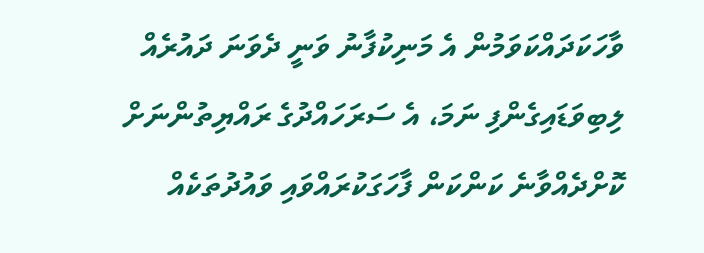ވާހަކަދައްކަވަމުން އެ މަނިކުފާނު ވަނީ ދެވަނަ ދައުރެއް ލިބިވަޑައިގެންފި ނަމަ، އެ ސަރަހައްދުގެ ރައްޔިތުންނަށް ކޮށްދެއްވާނެ ކަންކަން ފާހަގަކުރައްވައި ވައުދުތަކެއް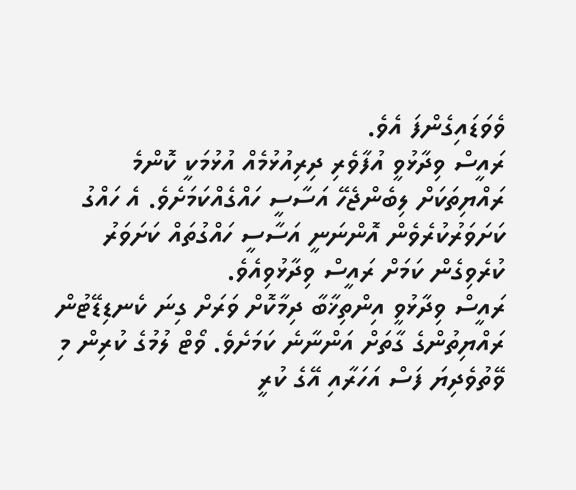ވެވަޑައިގެންފަ އެވެ.
ރައީސް ވިދާޅުވީ އުފާވެރި ދިރިއުޅުމެއް އުޅުމަކީ ކޮންމެ ރައްޔިތަކަށް ލިބެންޖެހޭ އަސާސީ ހައްގެއްކަމަށެވެ. އެ ހައްގު ކަށަވަރުކުރެވެން އޮންނަނީ އަސާސީ ހައްގުތައް ކަށަވަރު ކުރެވިގެން ކަމަށް ރައީސް ވިދާޅުވިއެވެ.
ރައީސް ވިދާޅުވީ އިންތިޚާބާ ދިމާކޮށް ވަރަށް ގިނަ ކެނޑިޑޭޓުން ރައްޔިތުންގެ ގާތަށް އަންނާނެ ކަމަށެވެ. ވޯޓް ލުމުގެ ކުރިން މި ވޭތުވެދިޔަ ފަސް އަހަރާއި އޭގެ ކުރީ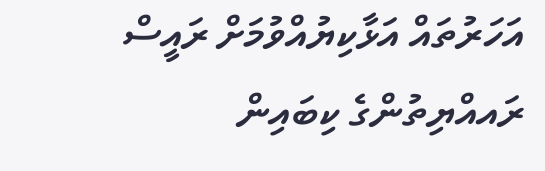އަހަރުތައް އަޅާކިޔުއްވުމަށް ރައީސް ރައއްޔިތުންގެ ކިބައިން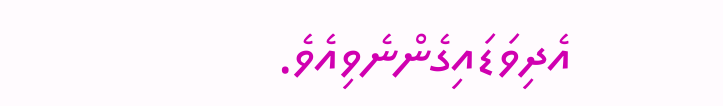އެދިވަޑައިގެންނެވިއެވެ.